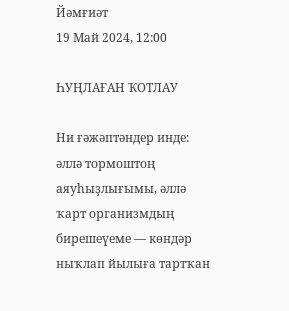Йәмғиәт
19 Май 2024, 12:00

ҺУҢЛАҒАН ҠОТЛАУ

Ни ғәжәптәндер инде: әллә тормоштоң аяуһыҙлығымы, әллә ҡарт организмдың бирешеүеме — көндәр ныҡлап йылыға тартҡан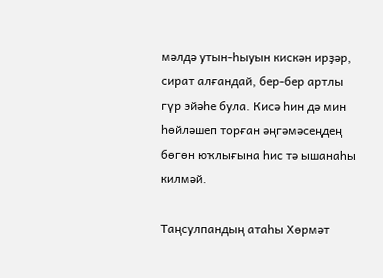мәлдә утын-һыуын кискән ирҙәр, сират алғандай, бер-бер артлы гүр эйәһе була. Кисә һин дә мин һөйләшеп торған әңгәмәсеңдең бөгөн юҡлығына һис тә ышанаһы килмәй.

Таңсулпандың атаһы Хөрмәт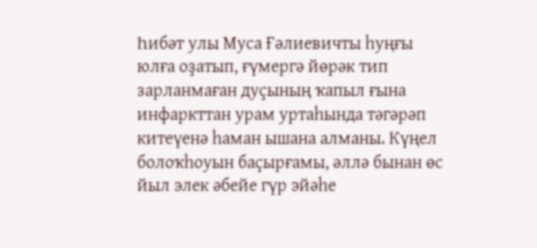Һибәт улы Муса Ғәлиевичты һуңғы юлға оҙатып, ғүмергә йөрәк тип зарланмаған дуҫының ҡапыл ғына инфаркттан урам уртаһында тәгәрәп китеүенә һаман ышана алманы. Күңел болоҡһоуын баҫырғамы, әллә бынан өс йыл элек әбейе гүр эйәһе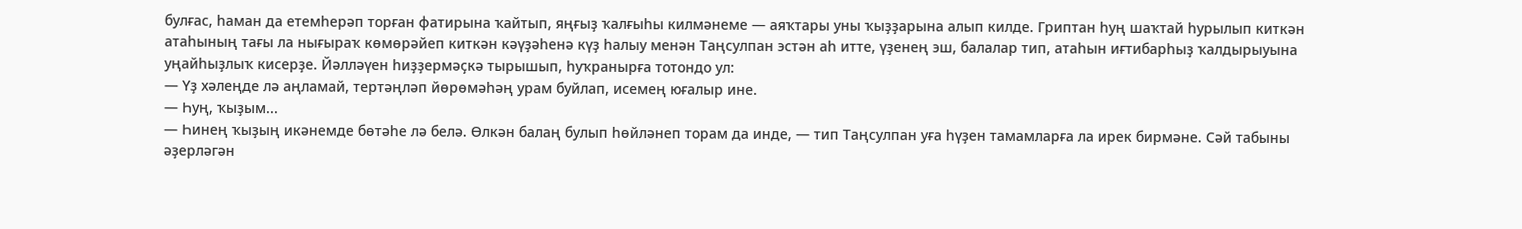булғас, һаман да етемһерәп торған фатирына ҡайтып, яңғыҙ ҡалғыһы килмәнеме — аяҡтары уны ҡыҙҙарына алып килде. Гриптан һуң шаҡтай һурылып киткән атаһының тағы ла нығыраҡ көмөрәйеп киткән кәүҙәһенә күҙ һалыу менән Таңсулпан эстән аһ итте, үҙенең эш, балалар тип, атаһын иғтибарһыҙ ҡалдырыуына уңайһыҙлыҡ кисерҙе. Йәлләүен һиҙҙермәҫкә тырышып, һуҡранырға тотондо ул:
— Үҙ хәлеңде лә аңламай, тертәңләп йөрөмәһәң урам буйлап, исемең юғалыр ине.
— Һуң, ҡыҙым...
— Һинең ҡыҙың икәнемде бөтәһе лә белә. Өлкән балаң булып һөйләнеп торам да инде, — тип Таңсулпан уға һүҙен тамамларға ла ирек бирмәне. Сәй табыны әҙерләгән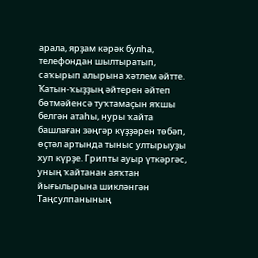арала, ярҙам кәрәк булһа, телефондан шылтыратып, саҡырып алырына хәтлем әйтте.
Ҡатын-ҡыҙҙың әйтерен әйтеп бөтмәйенсә туҡтамаҫын яҡшы белгән атаһы, нуры ҡайта башлаған зәңгәр күҙҙәрен төбәп, өҫтәл артында тыныс ултырыуҙы хуп күрҙе. Грипты ауыр үткәргәс, уның ҡайтанан аяҡтан йығылырына шикләнгән Таңсулпанының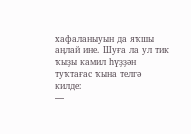хафаланыуын да яҡшы аңлай ине. Шуға ла ул тик ҡыҙы камил һүҙҙән туҡтағас ҡына телгә килде:
—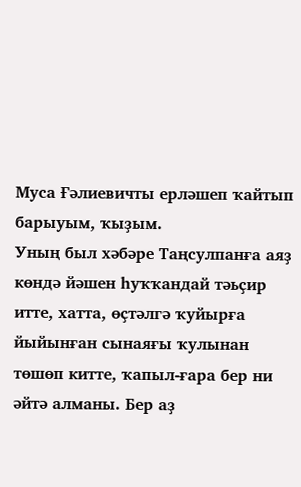Муса Ғәлиевичты ерләшеп ҡайтып барыуым, ҡыҙым.
Уның был хәбәре Таңсулпанға аяҙ көндә йәшен һуҡҡандай тәьҫир итте, хатта, өҫтәлгә ҡуйырға йыйынған сынаяғы ҡулынан төшөп китте, ҡапыл-ғара бер ни әйтә алманы. Бер аҙ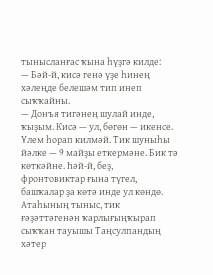тынысланғас ҡына һүҙгә килде:
— Бәй-й, кисә генә үҙе һинең хәлеңде белешәм тип инеп сыҡҡайны.
— Донъя тигәнең шулай инде, ҡыҙым. Кисә — ул, бөгөн — икенсе. Үлем һорап килмәй. Тик шуныһы йәлке — 9 майҙы еткермәне. Бик тә көткәйне. Һәй-й, беҙ, фронтовиктар ғына түгел, башҡалар ҙа көтә инде ул көндө.
Атаһының тыныс, тик ғәҙәттәгенән ҡарлығыңҡырап сыҡҡан тауышы Таңсулпандың хәтер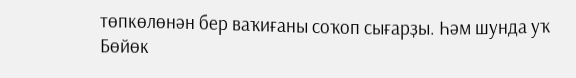төпкөлөнән бер ваҡиғаны соҡоп сығарҙы. Һәм шунда уҡ Бөйөк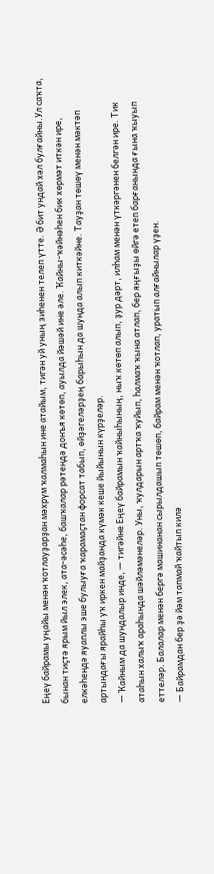Еңеү байрамы уңайы менән ҡотлауҙарҙан мәхрүм ҡалмаһын ине атайым, тигән уй уның зиһенен телеп үтте. Ә бит ундай хәл булғайны.Ул саҡта, бынан тиҫтә ярым йыл элек, ата-әсәһе, башҡалар рәтендә донъя көтөп, ауылда йәшәй ине әле. Ҡайны-ҡәйнәһен бик хөрмәт иткән ире, елкәһендә яуаплы эше булыуға ҡарамаҫтан форсат табып, өйҙәгеләрҙең барыһын да шунда алып киткәйне. Тауҙан төшөү менән мәктәп артындағы ярайһы уҡ иркен майҙанда күмәк кеше йыйынын күрҙеләр.
— Ҡайным да шундалыр инде, — тигәйне Еңеү байрамын ҡайныһының, ныҡ көтөп алып, ҙур дәрт, илһам менән үткәргәнен белгән ире. Тик атаһын халыҡ араһында шәйләмәнеләр. Уны, ҡулдарын артҡа ҡуйып, һалмаҡ ҡына атлап, бер яңғыҙы өйгә етеп барғанында ғына ҡыуып еттеләр. Балалар менән бергә машинанан сырылдашып төшөп, байрам менән ҡотлап, уратып алғайнылар үҙен.
— Байрамдан бер ҙә йәм тапмай ҡайтып килә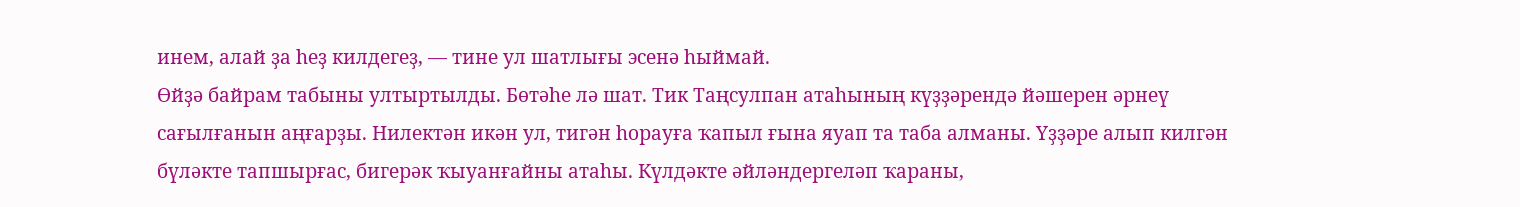инем, алай ҙа һеҙ килдегеҙ, — тине ул шатлығы эсенә һыймай.
Өйҙә байрам табыны ултыртылды. Бөтәһе лә шат. Тик Таңсулпан атаһының күҙҙәрендә йәшерен әрнеү сағылғанын аңғарҙы. Нилектән икән ул, тигән һорауға ҡапыл ғына яуап та таба алманы. Үҙҙәре алып килгән бүләкте тапшырғас, бигерәк ҡыуанғайны атаһы. Күлдәкте әйләндергеләп ҡараны,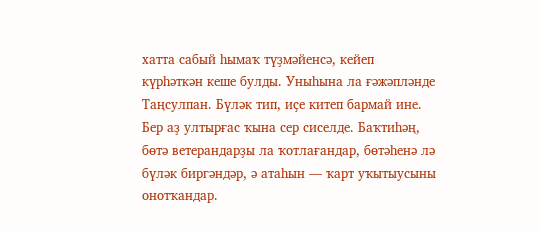хатта сабый һымаҡ түҙмәйенсә, кейеп күрһәткән кеше булды. Уныһына ла ғәжәпләнде Таңсулпан. Бүләк тип, иҫе китеп бармай ине. Бер аҙ ултырғас ҡына сер сиселде. Баҡтиһәң, бөтә ветерандарҙы ла ҡотлағандар, бөтәһенә лә бүләк биргәндәр, ә атаһын — ҡарт уҡытыусыны онотҡандар.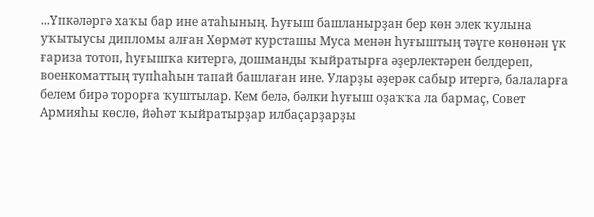...Үпкәләргә хаҡы бар ине атаһының. Һуғыш башланырҙан бер көн элек ҡулына уҡытыусы дипломы алған Хөрмәт курсташы Муса менән һуғыштың тәүге көнөнән үк ғариза тотоп, һуғышҡа китергә, дошманды ҡыйратырға әҙерлектәрен белдереп, военкоматтың тупһаһын тапай башлаған ине. Уларҙы әҙерәк сабыр итергә, балаларға белем бирә торорға ҡуштылар. Кем белә, бәлки һуғыш оҙаҡҡа ла бармаҫ, Совет Армияһы көслө, йәһәт ҡыйратырҙар илбаҫарҙарҙы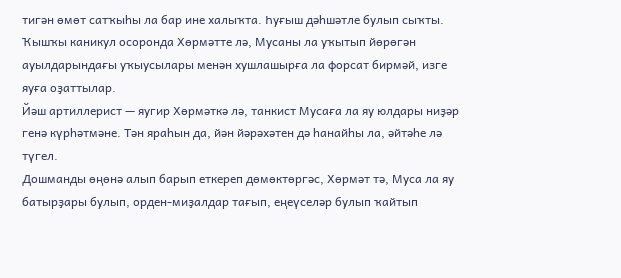тигән өмөт сатҡыһы ла бар ине халыҡта. Һуғыш дәһшәтле булып сыҡты. Ҡышҡы каникул осоронда Хөрмәтте лә, Мусаны ла уҡытып йөрөгән ауылдарындағы уҡыусылары менән хушлашырға ла форсат бирмәй, изге яуға оҙаттылар.
Йәш артиллерист — яугир Хөрмәткә лә, танкист Мусаға ла яу юлдары ниҙәр генә күрһәтмәне. Тән яраһын да, йән йәрәхәтен дә һанайһы ла, әйтәһе лә түгел.
Дошманды өңөнә алып барып еткереп дөмөктөргәс, Хөрмәт тә, Муса ла яу батырҙары булып, орден-миҙалдар тағып, еңеүселәр булып ҡайтып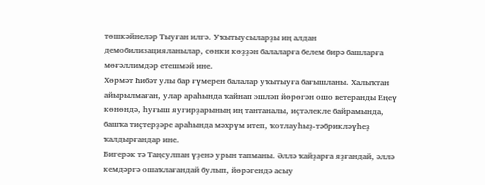төшкәйнеләр Тыуған илгә. Уҡытыусыларҙы иң алдан демобилизацияланылар, сөнки көҙҙән балаларға белем бирә башларға мөғәллимдәр етешмәй ине.
Хөрмәт Һибәт улы бар ғүмерен балалар уҡытыуға бағышланы. Халыҡтан айырылмаған, улар араһында ҡайнап эшләп йөрөгән ошо ветеранды Еңеү көнөндә, һуғыш яугирҙарының иң тантаналы, иҫтәлекле байрамында, башҡа тиҫтерҙәре араһында мәхрүм итеп, ҡотлауһыҙ-тәбрикләүһеҙ ҡалдырғандар ине.
Бигерәк тә Таңсулпан үҙенә урын тапманы. Әллә ҡайҙарға яҙғандай, әллә кемдәргә ошаҡлағандай булып, йөрәгендә асыу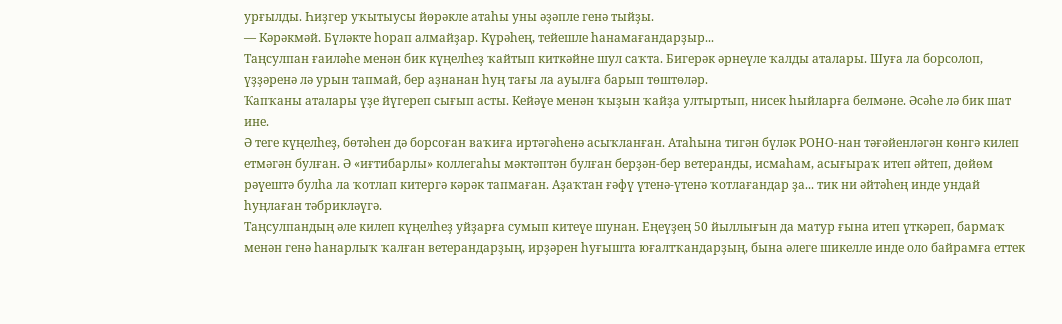урғылды. Һиҙгер уҡытыусы йөрәкле атаһы уны әҙәпле генә тыйҙы.
— Кәрәкмәй. Бүләкте һорап алмайҙар. Күрәһең, тейешле һанамағандарҙыр...
Таңсулпан ғаиләһе менән бик күңелһеҙ ҡайтып киткәйне шул саҡта. Бигерәк әрнеүле ҡалды аталары. Шуға ла борсолоп, үҙҙәренә лә урын тапмай, бер аҙнанан һуң тағы ла ауылға барып төштөләр.
Ҡапҡаны аталары үҙе йүгереп сығып асты. Кейәүе менән ҡыҙын ҡайҙа ултыртып, нисек һыйларға белмәне. Әсәһе лә бик шат ине.
Ә теге күңелһеҙ, бөтәһен дә борсоған ваҡиға иртәгәһенә асыҡланған. Атаһына тигән бүләк РОНО-нан тәғәйенләгән көнгә килеп етмәгән булған. Ә «иғтибарлы» коллегаһы мәктәптән булған берҙән-бер ветеранды, исмаһам, асығыраҡ итеп әйтеп, дөйөм рәүештә булһа ла ҡотлап китергә кәрәк тапмаған. Аҙаҡтан ғәфү үтенә-үтенә ҡотлағандар ҙа... тик ни әйтәһең инде ундай һуңлаған тәбрикләүгә.
Таңсулпандың әле килеп күңелһеҙ уйҙарға сумып китеүе шунан. Еңеүҙең 50 йыллығын да матур ғына итеп үткәреп, бармаҡ менән генә һанарлыҡ ҡалған ветерандарҙың, ирҙәрен һуғышта юғалтҡандарҙың, бына әлеге шикелле инде оло байрамға еттек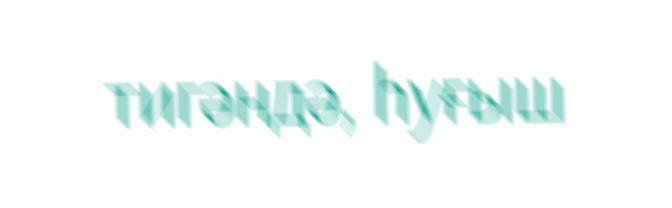тигәндә, һуғыш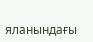яланындағы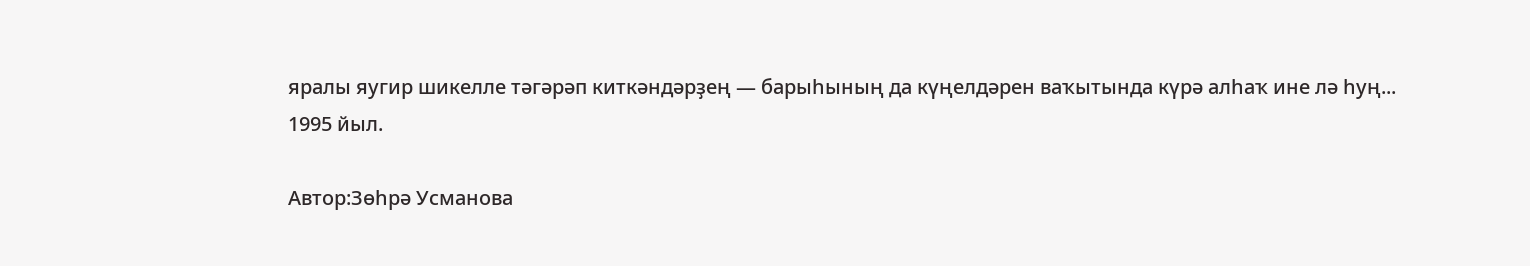яралы яугир шикелле тәгәрәп киткәндәрҙең — барыһының да күңелдәрен ваҡытында күрә алһаҡ ине лә һуң...
1995 йыл.

Автор:Зөһрә Усманова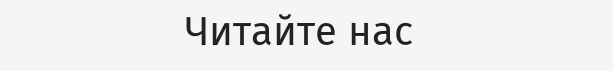Читайте нас